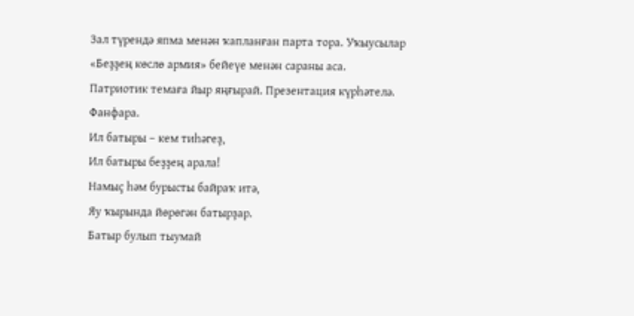Зал түрендә япма менән ҡапланған парта тора. Уҡыусылар «Беҙҙең көслө армия» бейеүе менән сараны аса.
Патриотик темаға йыр яңғырай. Презентация күрһәтелә. Фанфара.
Ил батыры – кем тиһәгеҙ,
Ил батыры беҙҙең арала!
Намыҫ һәм бурысты байраҡ итә,
Яу ҡырында йөрөгән батырҙар.
Батыр булып тыумай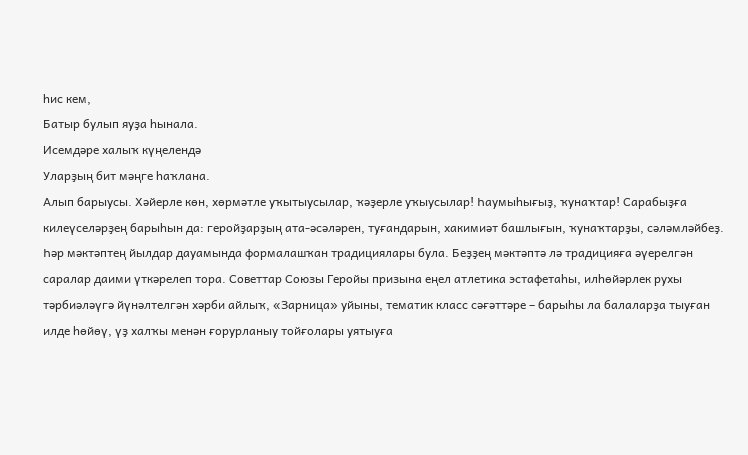һис кем,
Батыр булып яуҙа һынала.
Исемдәре халыҡ күңелендә
Уларҙың бит мәңге һаҡлана.
Алып барыусы. Хәйерле көн, хөрмәтле уҡытыусылар, ҡәҙерле уҡыусылар! Һаумыһығыҙ, ҡунаҡтар! Сарабыҙға килеүселәрҙең барыһын да: геройҙарҙың ата-әсәләрен, туғандарын, хакимиәт башлығын, ҡунаҡтарҙы, сәләмләйбеҙ.
Һәр мәктәптең йылдар дауамында формалашҡан традициялары була. Беҙҙең мәктәптә лә традицияға әүерелгән саралар даими үткәрелеп тора. Советтар Союзы Геройы призына еңел атлетика эстафетаһы, илһөйәрлек рухы тәрбиәләүгә йүнәлтелгән хәрби айлыҡ, «Зарница» уйыны, тематик класс сәғәттәре – барыһы ла балаларҙа тыуған илде һөйөү, үҙ халҡы менән ғорурланыу тойғолары уятыуға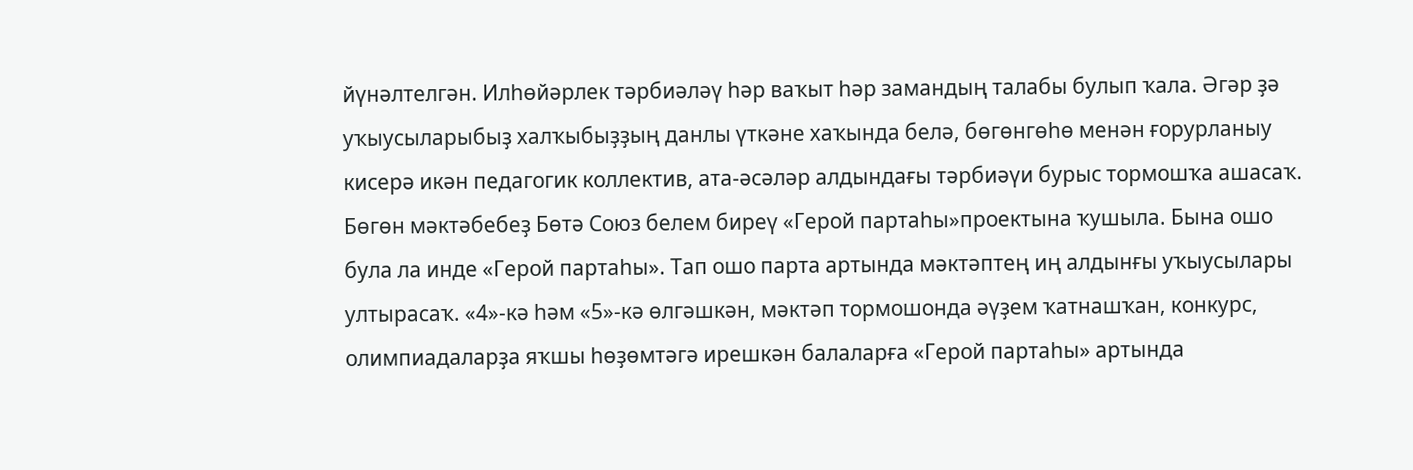йүнәлтелгән. Илһөйәрлек тәрбиәләү һәр ваҡыт һәр замандың талабы булып ҡала. Әгәр ҙә уҡыусыларыбыҙ халҡыбыҙҙың данлы үткәне хаҡында белә, бөгөнгөһө менән ғорурланыу кисерә икән педагогик коллектив, ата-әсәләр алдындағы тәрбиәүи бурыс тормошҡа ашасаҡ.
Бөгөн мәктәбебеҙ Бөтә Союз белем биреү «Герой партаһы»проектына ҡушыла. Бына ошо була ла инде «Герой партаһы». Тап ошо парта артында мәктәптең иң алдынғы уҡыусылары ултырасаҡ. «4»-кә һәм «5»-кә өлгәшкән, мәктәп тормошонда әүҙем ҡатнашҡан, конкурс, олимпиадаларҙа яҡшы һөҙөмтәгә ирешкән балаларға «Герой партаһы» артында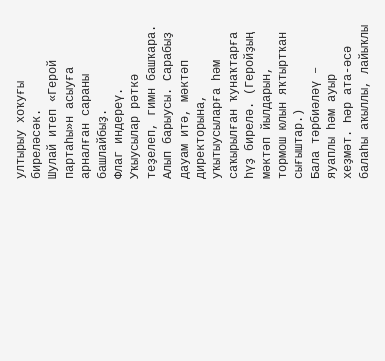ултырыу хоҡуғы биреләсәк.
Шулай итеп «Герой партаһы»н асыуға арналған сараны башлайбыҙ.
Флаг индереү. Уҡыусылар рәткә теҙелеп, гимн башҡара.
Алып барыусы. Сарабыҙ дауам итә, мәктәп директорына, уҡытыусыларға һәм саҡырылған ҡунаҡтарға һүҙ бирелә. (Геройҙың мәктәп йылдарын, тормош юлын яҡтыртҡан сығыштар.)
Бала тәрбиәләү – яуаплы һәм ауыр хеҙмәт. Һәр ата-әсә балаһы аҡыллы, лайыҡлы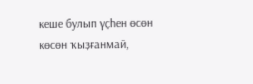кеше булып үҫһен өсөн көсөн ҡыҙғанмай,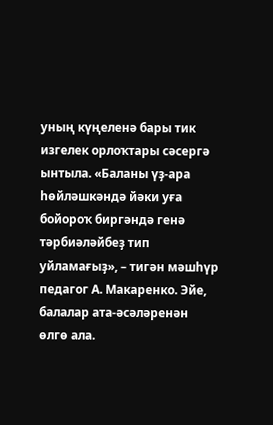уның күңеленә бары тик изгелек орлоҡтары сәсергә ынтыла. «Баланы үҙ-ара һөйләшкәндә йәки уға бойороҡ биргәндә генә тәрбиәләйбеҙ тип уйламағыҙ», – тигән мәшһүр педагог А. Макаренко. Эйе, балалар ата-әсәләренән өлгө ала.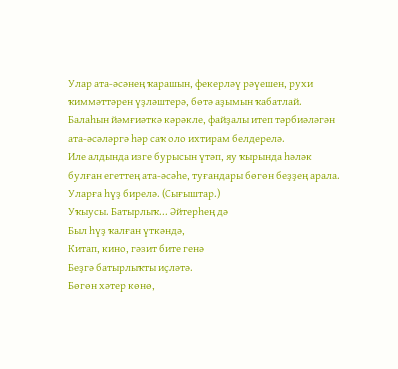Улар ата-әсәнең ҡарашын, фекерләү рәүешен, рухи ҡиммәттәрен үҙләштерә, бөтә аҙымын ҡабатлай. Балаһын йәмғиәткә кәрәкле, файҙалы итеп тәрбиәләгән ата-әсәләргә һәр саҡ оло ихтирам белдерелә.
Иле алдында изге бурысын үтәп, яу ҡырында һәләк булған егеттең ата-әсәһе, туғандары бөгөн беҙҙең арала. Уларға һүҙ бирелә. (Сығыштар.)
Уҡыусы. Батырлыҡ... Әйтерһең дә
Был һүҙ ҡалған үткәндә,
Китап, кино, гәзит бите генә
Беҙгә батырлыҡты иҫләтә.
Бөгөн хәтер көнө,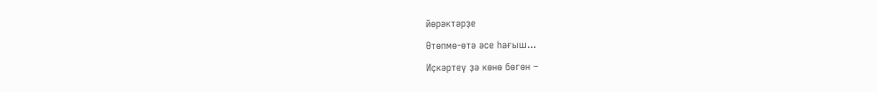йөрәктәрҙе
Өтөпмө-өтә әсе һағыш...
Иҫкәртеү ҙә көнө бөгөн –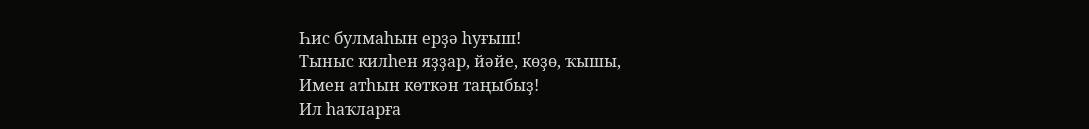Һис булмаһын ерҙә һуғыш!
Тыныс килһен яҙҙар, йәйе, көҙө, ҡышы,
Имен атһын көткән таңыбыҙ!
Ил һаҡларға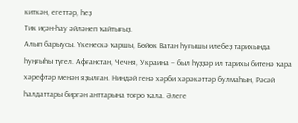киткән, егеттәр, һеҙ
Тик иҫән-һау әйләнеп ҡайтығыҙ.
Алып барыусы. Үкенескә ҡаршы, Бөйөк Ватан һуғышы илебеҙ тарихында һуңғыһы түгел. Афғанстан, Чечня, Украина – был һүҙҙәр ил тарихы битенә ҡара хәрефтәр менән яҙылған. Ниндәй генә хәрби хәрәкәттәр булмаһын, Рәсәй һалдаттары биргән анттарына тоғро ҡала. Әлеге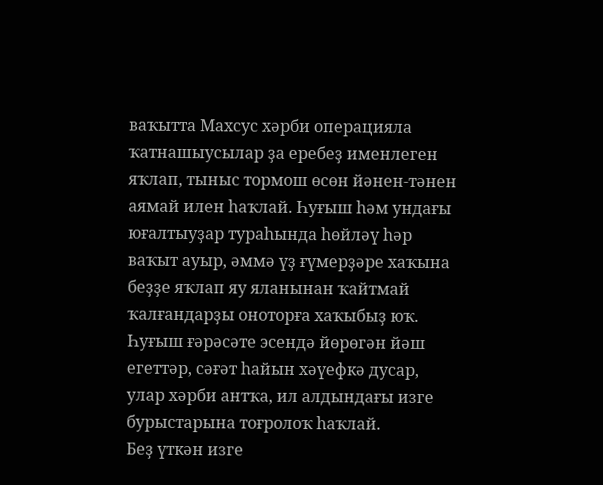ваҡытта Махсус хәрби операцияла ҡатнашыусылар ҙа еребеҙ именлеген яҡлап, тыныс тормош өсөн йәнен-тәнен аямай илен һаҡлай. Һуғыш һәм ундағы юғалтыуҙар тураһында һөйләү һәр ваҡыт ауыр, әммә үҙ ғүмерҙәре хаҡына беҙҙе яҡлап яу яланынан ҡайтмай ҡалғандарҙы оноторға хаҡыбыҙ юҡ. Һуғыш ғәрәсәте эсендә йөрөгән йәш егеттәр, сәғәт һайын хәүефкә дусар, улар хәрби антҡа, ил алдындағы изге бурыстарына тоғролоҡ һаҡлай.
Беҙ үткән изге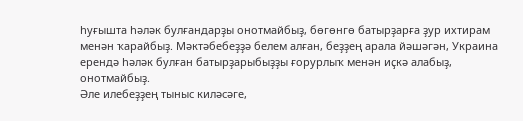һуғышта һәләк булғандарҙы онотмайбыҙ, бөгөнгө батырҙарға ҙур ихтирам менән ҡарайбыҙ. Мәктәбебеҙҙә белем алған, беҙҙең арала йәшәгән, Украина ерендә һәләк булған батырҙарыбыҙҙы ғорурлыҡ менән иҫкә алабыҙ, онотмайбыҙ.
Әле илебеҙҙең тыныс киләсәге,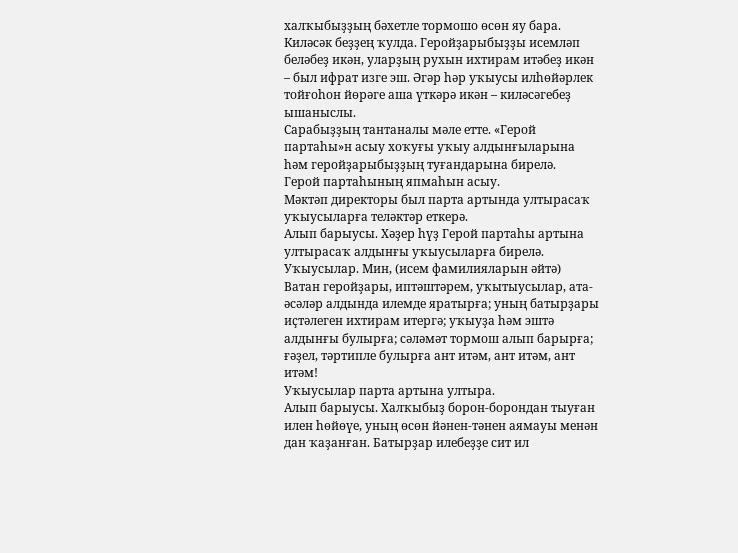халҡыбыҙҙың бәхетле тормошо өсөн яу бара. Киләсәк беҙҙең ҡулда. Геройҙарыбыҙҙы исемләп беләбеҙ икән, уларҙың рухын ихтирам итәбеҙ икән – был ифрат изге эш. Әгәр һәр уҡыусы илһөйәрлек тойғоһон йөрәге аша үткәрә икән – киләсәгебеҙ ышаныслы.
Сарабыҙҙың тантаналы мәле етте. «Герой партаһы»н асыу хоҡуғы уҡыу алдынғыларына һәм геройҙарыбыҙҙың туғандарына бирелә.
Герой партаһының япмаһын асыу.
Мәктәп директоры был парта артында ултырасаҡ уҡыусыларға теләктәр еткерә.
Алып барыусы. Хәҙер һүҙ Герой партаһы артына ултырасаҡ алдынғы уҡыусыларға бирелә.
Уҡыусылар. Мин, (исем фамилияларын әйтә) Ватан геройҙары, иптәштәрем, уҡытыусылар, ата-әсәләр алдында илемде яратырға; уның батырҙары иҫтәлеген ихтирам итергә; уҡыуҙа һәм эштә алдынғы булырға; сәләмәт тормош алып барырға; ғәҙел, тәртипле булырға ант итәм, ант итәм, ант итәм!
Уҡыусылар парта артына ултыра.
Алып барыусы. Халҡыбыҙ борон-борондан тыуған илен һөйөүе, уның өсөн йәнен-тәнен аямауы менән дан ҡаҙанған. Батырҙар илебеҙҙе сит ил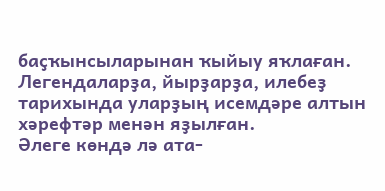баҫҡынсыларынан ҡыйыу яҡлаған. Легендаларҙа, йырҙарҙа, илебеҙ тарихында уларҙың исемдәре алтын хәрефтәр менән яҙылған.
Әлеге көндә лә ата-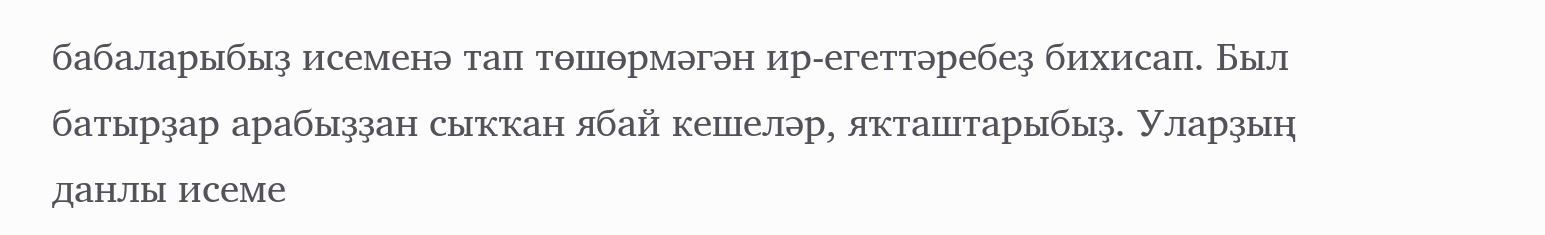бабаларыбыҙ исеменә тап төшөрмәгән ир-егеттәребеҙ бихисап. Был батырҙар арабыҙҙан сыҡҡан ябай кешеләр, яҡташтарыбыҙ. Уларҙың данлы исеме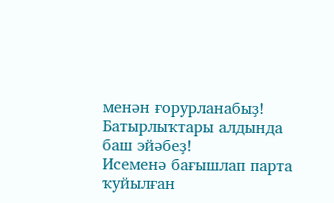менән ғорурланабыҙ! Батырлыҡтары алдында баш эйәбеҙ!
Исеменә бағышлап парта ҡуйылған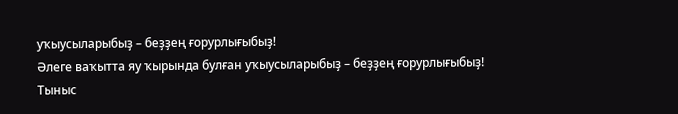уҡыусыларыбыҙ – беҙҙең ғорурлығыбыҙ!
Әлеге ваҡытта яу ҡырында булған уҡыусыларыбыҙ – беҙҙең ғорурлығыбыҙ!
Тыныс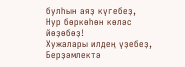булһын аяҙ күгебеҙ,
Нур бөркөһөн көләс йөҙөбөҙ!
Хужалары илдең үҙебеҙ,
Берҙәмлектә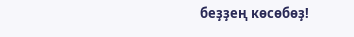беҙҙең көсөбөҙ!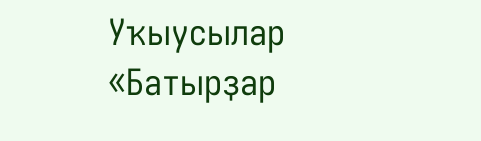Уҡыусылар «Батырҙар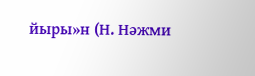йыры»н (Н. Нәжми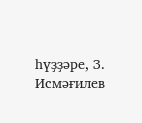һүҙҙәре, З. Исмәғилев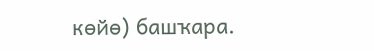көйө) башҡара.